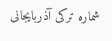شماره ترکی آذربایجانی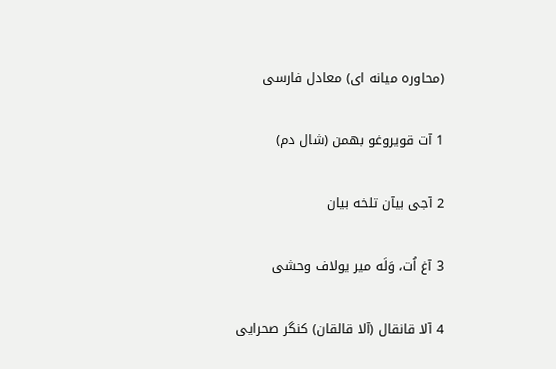(محاوره میانه ای) معادل فارسی

1 آت قویروغو بهمن (شال دم)

2 آجی بیآن تلخه بیان

3 آغ اُت، وَلَه میر یولاف وحشی

4 آلا قانقال (آلا قالقان) کنگر صحرایی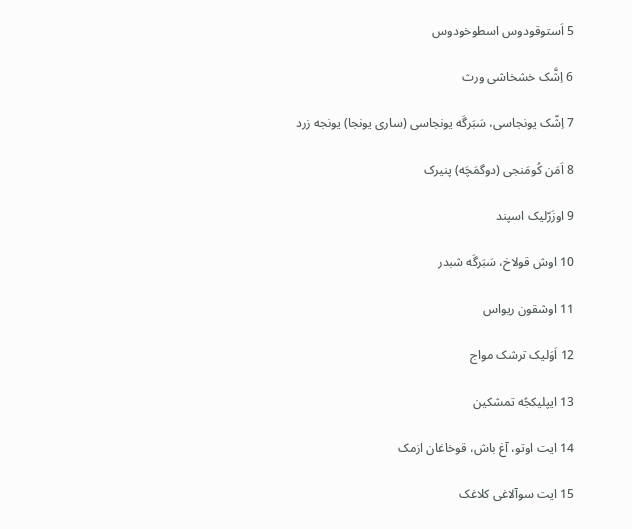5 اَستوقودوس اسطوخودوس

6 اِشَّک خشخاشی ورث

7 اِشّک یونجاسی، سَبَرگَه یونجاسی (ساری یونجا) یونجه زرد

8 اَمَن کُومَنجی (دوگمَچَه) پنیرک

9 اوزَرّلیک اسپند

10 اوش قولاخ، سَبَرگَه شبدر

11 اوشقون ریواس

12 اَوَلیک ترشک مواج

13 ایپلیکجًه تمشکین

14 ایت اوتو، آغ باش، قوخاغان ازمک

15 ایت سوآلاغی کلاغک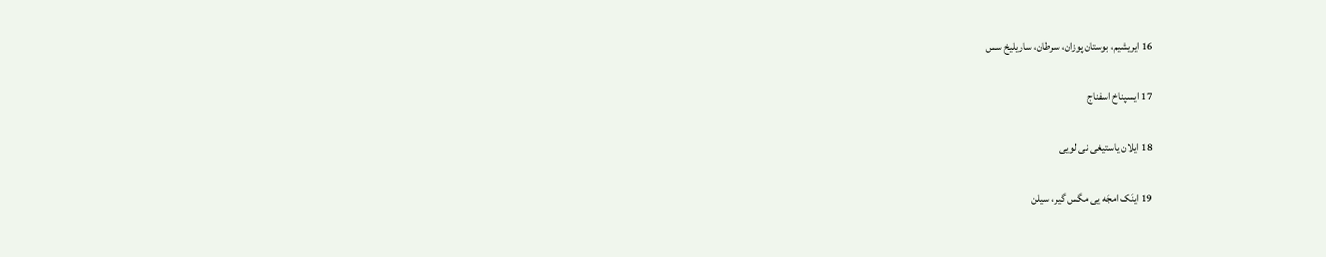16 ایریشیم، بوستان پوزان، سرطان، ساریلیخ سس

17 ایسپناخ اسفناج

18 ایلان یاستیغی نی لویی

19 اینَک امجَه یی مگس گیر، سیلن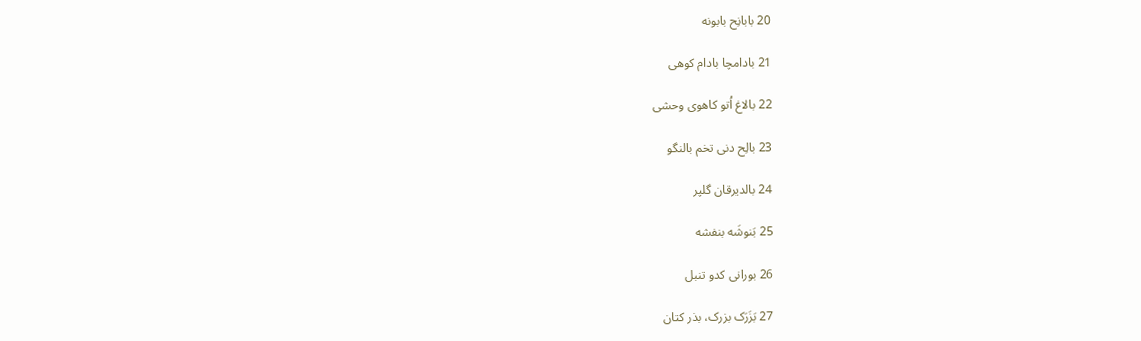20 بابانِح بابونه

21 بادامچا بادام کوهی

22 بالاغ اُتو کاهوی وحشی

23 بالِح دنی تخم بالنگو

24 بالدیرقان گلپر

25 بَنوشَه بنفشه

26 بورانی کدو تنبل

27 بَزَرَک بزرک، بذر کتان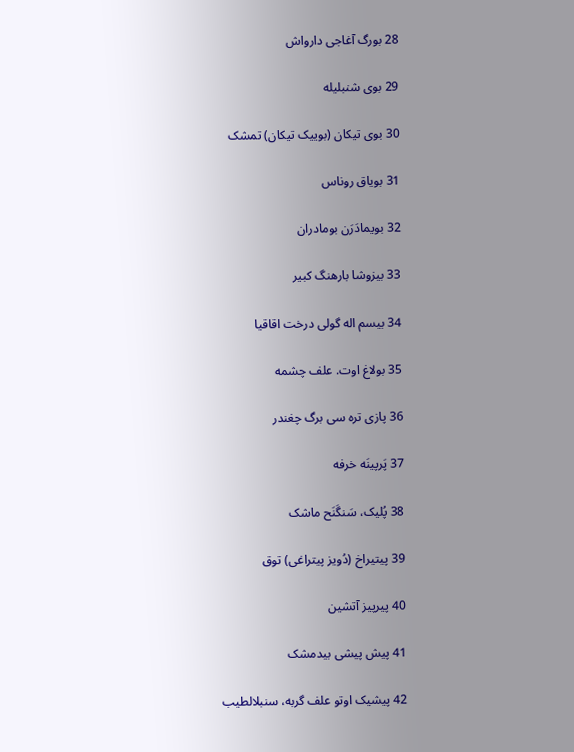28 بورگ آغاجی دارواش

29 بوی شنبلیله

30 بوی تیکان (بوییک تیکان) تمشک

31 بویاق روناس

32 بویمادَرَن بومادران

33 بیزوشا بارهنگ کبیر

34 بیسم اله گولی درخت اقاقیا

35 بولاغ اوت. علف چشمه

36 پازی تره سی برگ چغندر

37 پَرپینَه خرفه

38 پُلیک، سَنگَنَح ماشک

39 پیتیراخ (دُویز پیتراغی) توق

40 پیرپیز آتشین

41 پیش پیشی بیدمشک

42 پیشیک اوتو علف گربه، سنبلالطیب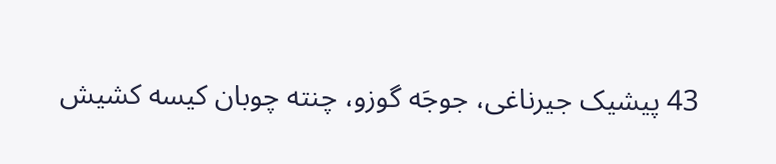43 پیشیک جیرناغی، جوجَه گوزو، چنته چوبان کیسه کشیش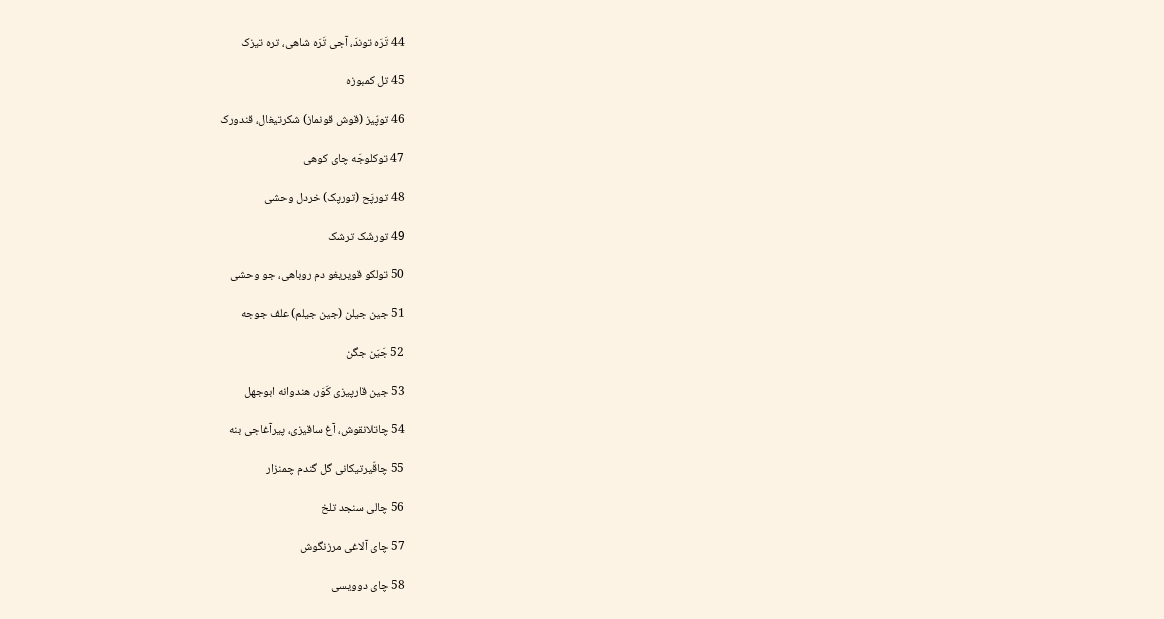44 تَرَه توندَ، آجی تَرَه شاهی، تره تیزک

45 تل کمبوزه

46 توپّیز (قوش قونماز) شکرتیغال، قندورک

47 توکلوجَه چای کوهی

48 تورپَح (تورپک) خردل وحشی

49 تورشَک ترشک

50 تولکو قویریغو دم روباهی، جو وحشی

51 جین جیلن (جین جیلم) علف جوجه

52 جَیَن جگن

53 جین قارپیزی کَوَر، هندوانه ابوجهل

54 چاتلانقوش، آغ ساقیزی، پیرآغاجی بنه

55 چاقّیرتیکانی گل گندم چمنزار

56 چالی سنجد تلخ

57 چای آلاغی مرزنگوش

58 چای دوویسی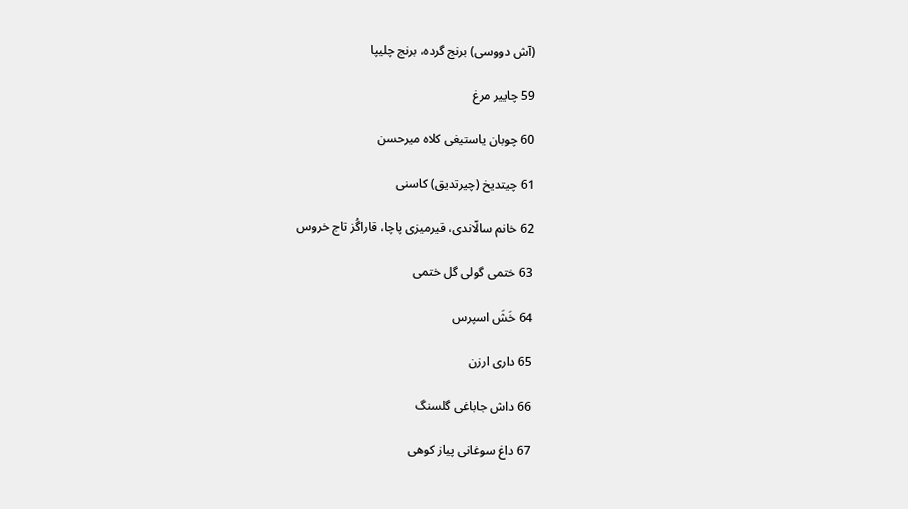(آش دووسی) برنج گرده، برنج چلیپا

59 چاییر مرغ

60 چوبان یاستیغی کلاه میرحسن

61 چیتدیخ (چیرتدیق) کاسنی

62 خانم سالّاندی، قیرمیزی پاچا، قاراگُز تاج خروس

63 ختمی گولی گل ختمی

64 خَشَ اسپرس

65 داری ارزن

66 داش جاباغی گلسنگ

67 داغ سوغانی پیاز کوهی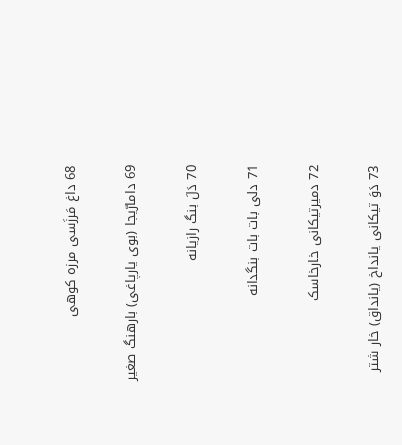68 داغ مَرزَسی مرزه کوهی

69 دامارّیجا (بوی یارپاغی) بارهنگ صغیر

70 دَلَ بنگ رازیانه

71 دلی بات بات بنگدانه

72 دمیرتیکانی خارخاسک

73 دَوَ تیکانی یانداخ (یانداق) خار شتر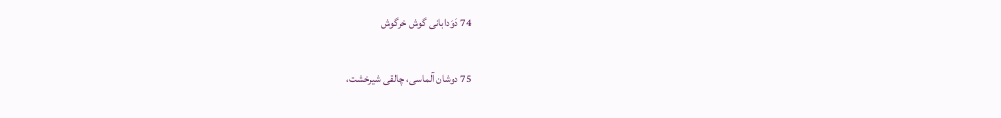74 دَوَدابانی گوش خرگوش

75 دوشان آلماسی، چالقی شیرخشت،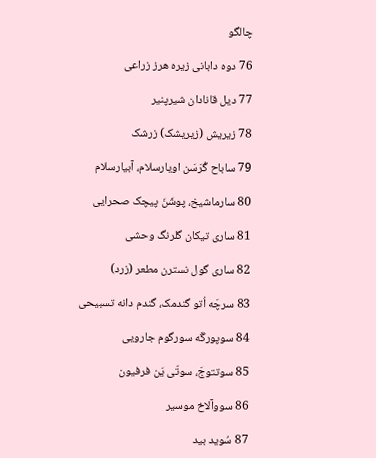چالگو

76 دوه دابانی زیره هرز زراعی

77 دیل قانادان شیرپنیر

78 زیریش (زیریشک) زرشک

79 ساباح گُرَسَن اویارسلام، آبیارسلام

80 سارماشیخ، پوشَنَ پیچک صحرایی

81 ساری تیکان گلرنگ وحشی

82 ساری گول نسترن مطعر (زرد)

83 سرچَه اُتو گندمک، گندم دانه تسبیحی

84 سوپورگَه سورگوم جارویی

85 سوتتوجَ، سوتّی یَن فرفیون

86 سووآلاخ موسیر

87 سُوید بید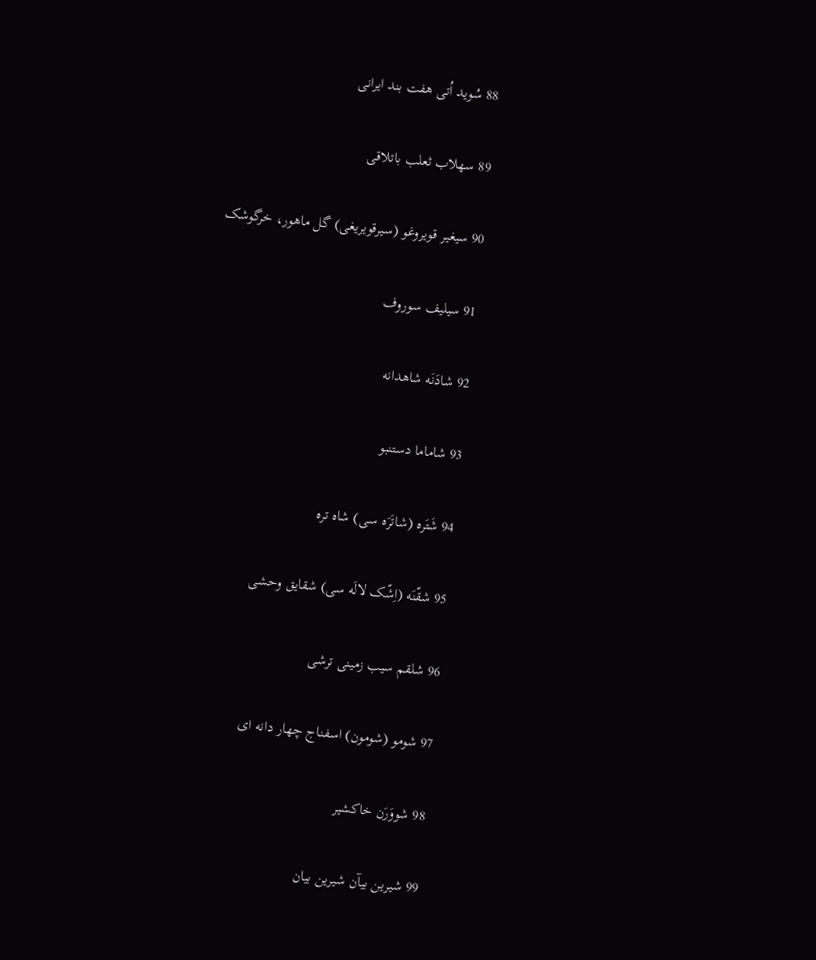88 سُوید اُتی هفت بند ایرانی

89 سهلاب ثعلب باتلاقی

90 سیغیر قویروغو (سیرقویریغی) گل ماهور، خرگوشک

91 سیلیف سوروف

92 شادَنَه شاهدانه

93 شاماما دستنبو

94 شَتَره (شاتَرَه سی) شاه تره

95 شقّنَه (اِشّک لالَه سی) شقایق وحشی

96 شلقم سیب زمینی ترشی

97 شومو (شومون) اسفناج چهار دانه ای

98 شووَرَن خاکشیر

99 شیرین بیآن شیرین بیان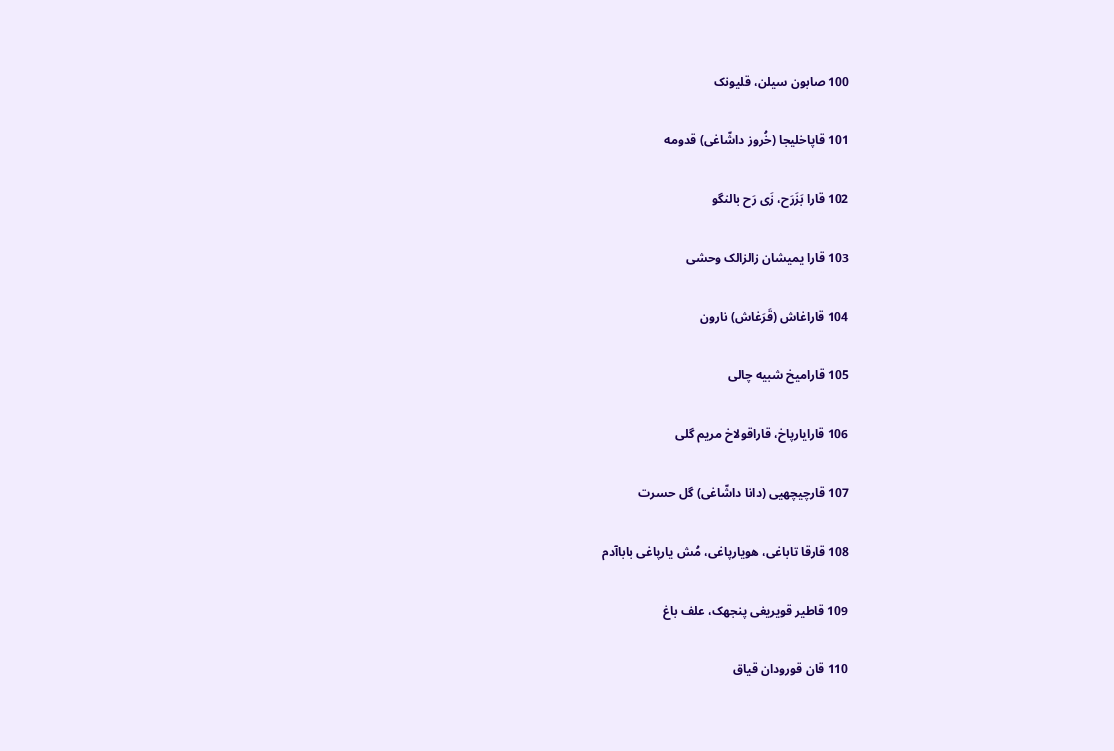100 صابون سیلن، قلیونک

101 قاپاخلیجا (خُروز داشّاغی) قدومه

102 قارا بَزَرَح، زَی رَح بالنگو

103 قارا یمیشان زالزالک وحشی

104 قاراغاش (قَرَغاش) نارون

105 قارامیخ شبیه چالی

106 قارایارپاخ، قاراقولاخ مریم گلی

107 قارچیچهیی (دانا داشّاغی) گل حسرت

108 قارقا تاباغی، هویارپاغی، مُش یارپاغی باباآدم

109 قاطیر قویریغی پنجهک، علف باغ

110 قان قورودان قیاق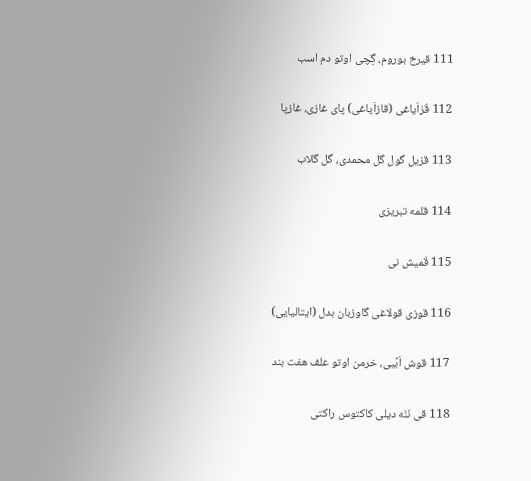111 قیرخ بوروم، گِچی اوتو دم اسب

112 قَزاَیاغی (قازاَیاغی) پای غازی، غازپا

113 قزیل گول گل محمدی، گل گلاب

114 قلمه تبریزی

115 قَمیش نی

116 قوزی قولاغی گاوزبان بدل (ایتالیایی)

117 قوش اَبَّیی، خرمن اوتو علف هفت بند

118 قی نَنَه دیلی کاکتوس راکتی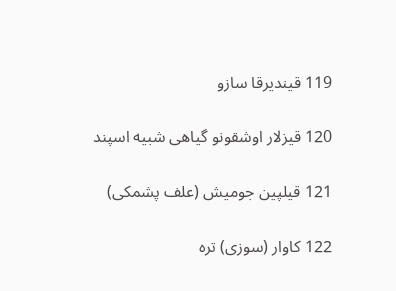119 قیندیرقا سازو

120 قیزلار اوشقونو گیاهی شبیه اسپند

121 قیلپین جومیش (علف پشمکی)

122 کاوار (سوزی) تره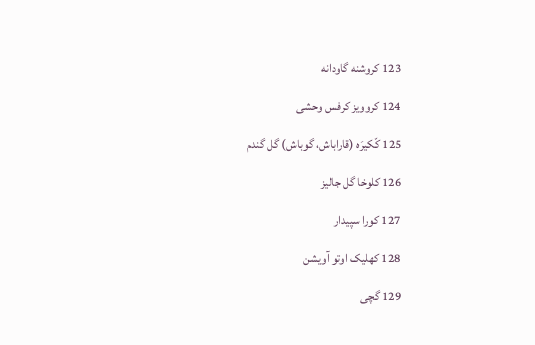123 کروشنه گاودانه

124 کروویز کرفس وحشی

125 کّکیرَه (قاراباش، گوباش) گل گندم

126 کلوخا گل جالیز

127 کورا سپیدار

128 کهلیک اوتو آویشن

129 گچی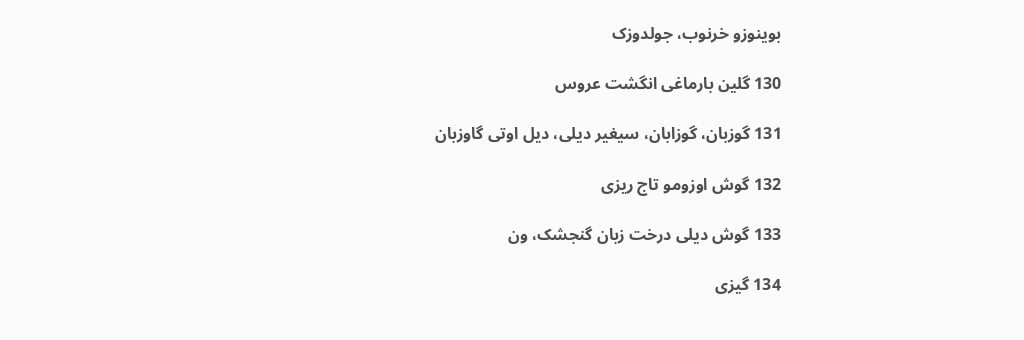بوینوزو خرنوب، جولدوزک

130 گلین بارماغی انگشت عروس

131 گوزبان، گوزابان، سیغیر دیلی، دیل اوتی گاوزبان

132 گوش اوزومو تاج ریزی

133 گوش دیلی درخت زبان گنجشک، ون

134 گیزی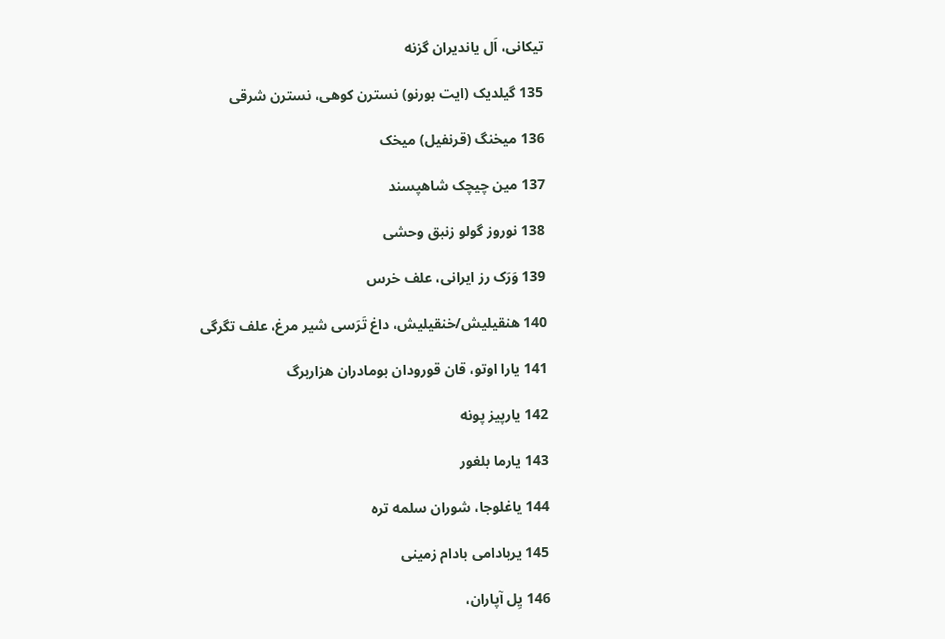تیکانی، اَل یاندیران گزنه

135 گیلدیک (ایت بورنو) نسترن کوهی، نسترن شرقی

136 میخنگ (قرنفیل) میخک

137 مین چیچک شاهپسند

138 نوروز گولو زنبق وحشی

139 وَرَک رز ایرانی، علف خرس

140 هنقیلیش/خنقیلیش، داغ تَرَسی شیر مرغ، علف تگرگی

141 یارا اوتو، قان قورودان بومادران هزاربرگ

142 یارپیز پونه

143 یارما بلغور

144 یاغلوجا، شوران سلمه تره

145 یربادامی بادام زمینی

146 یِل آپاران،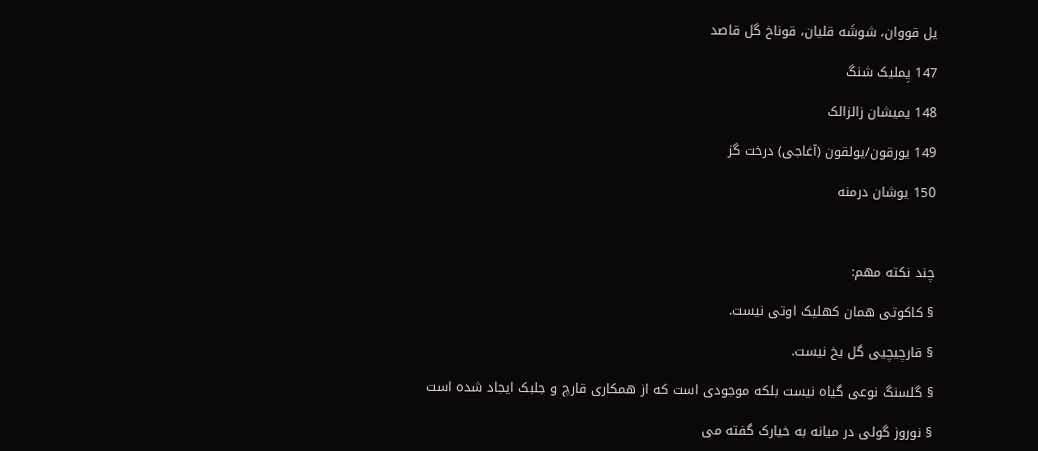یل قووان، شوشَه قلیان، قوناخ گل قاصد

147 یِملیک شنگ

148 یمیشان زالزالک

149 یورقون/یولقون (آغاجی) درخت گز

150 یوشان درمنه



چند نکته مهم:

§ کاکوتی همان کهلیک اوتی نیست.

§ قارچیچیی گل یخ نیست.

§ گلسنگ نوعی گیاه نیست بلکه موجودی است که از همکاری قارچ و جلبک ایجاد شده است

§ نوروز گولی در میانه به خیارک گفته می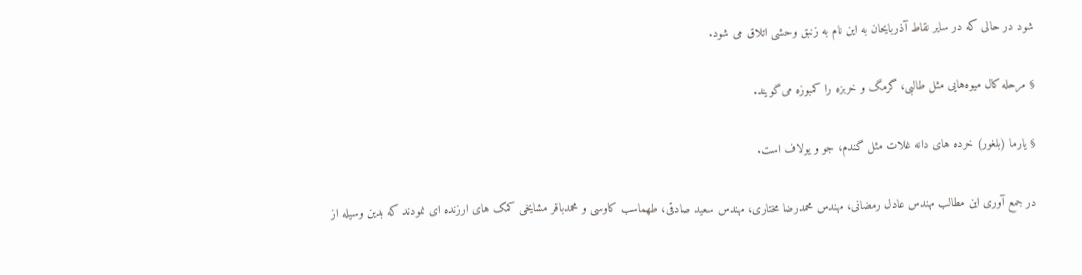شود در حالی که در سایر نقاط آذربایحان به این نام به زنبق وحشی اتلاق می شود.

§ مرحله کال میوه‌هایی مثل طالبی، گرمگ و خربزه را کمبوزه می‌گویند.

§ یارما (بلغور) خرده های دانه غلات مثل گندم، جو و یولاف است.

در جمع آوری این مطالب مهندس عادل رمضانی، مهندس محمدرضا مختاری، مهندس سعید صادقی، طهماسب کاوسی و محمدباقر مشایخی کمک های ارزنده ای نمودند که بدین وسیله از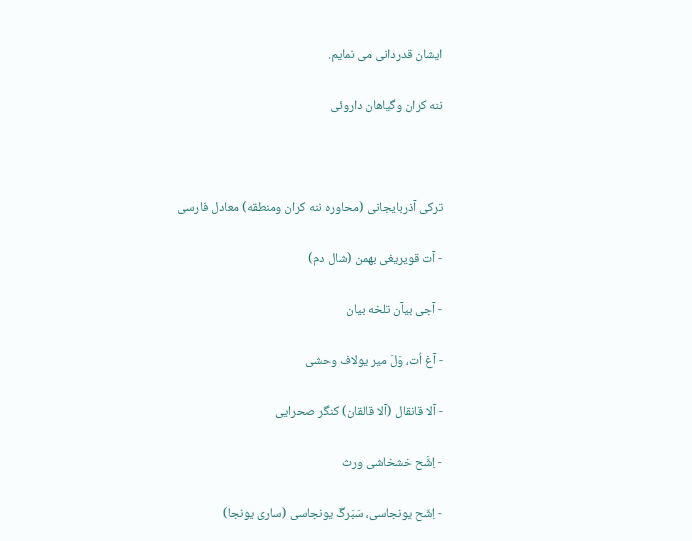ایشان قدردانی می نمایم.

ننه کران وگیاهان داروئی



ترکی آذربایجانی (محاوره ننه کران ومنطقه) معادل فارسی

- آت قویریغی بهمن (شال دم)

- آجی بیآن تلخه بیان

- آغ اُت، وَلَ میر یولاف وحشی

- آلا قانقال (آلا قالقان) کنگر صحرایی

- اِشَّح خشخاشی ورث

- اِشّح یونجاسی، سَبَرگَ یونجاسی (ساری یونجا)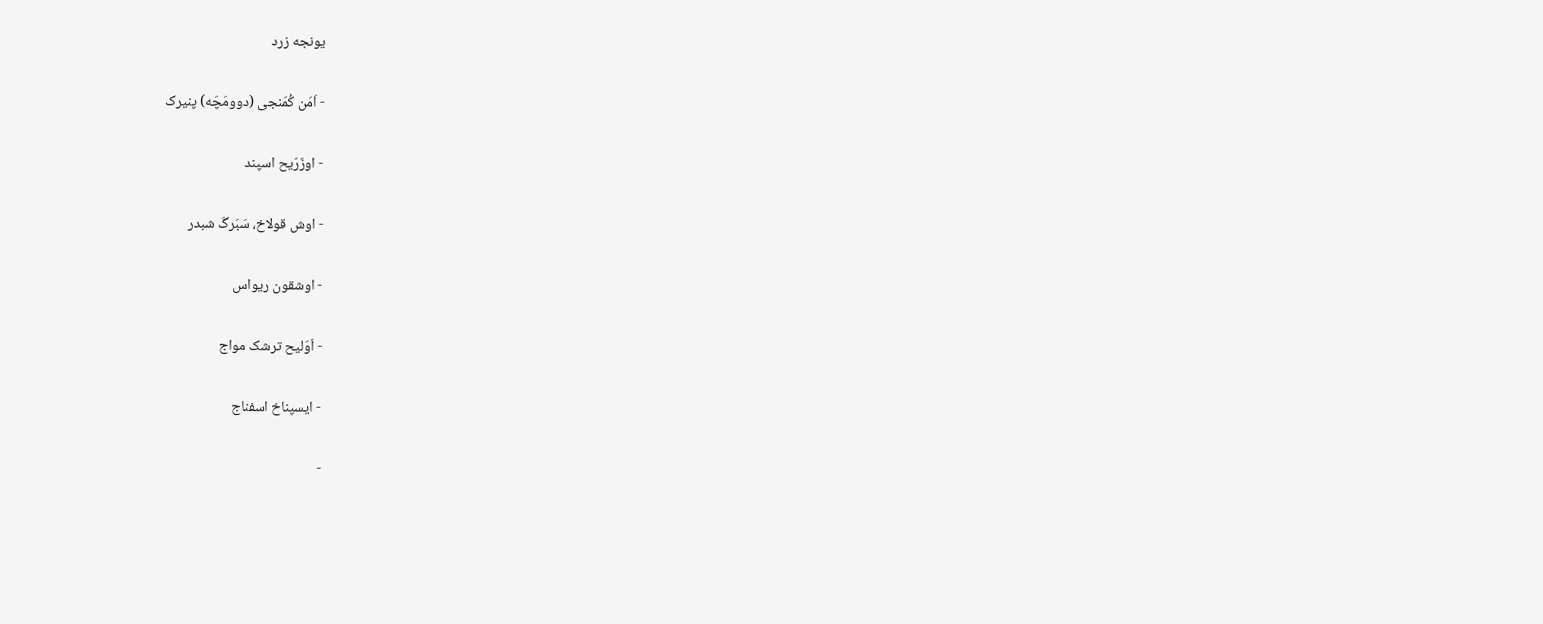یونجه زرد

- اَمَن کُمَنجی (دوومَچَه) پنیرک

- اوزَرّیح اسپند

- اوش قولاخ، سَبَرگَ شبدر

- اوشقون ریواس

- اَوَلیح ترشک مواج

- ایسپناخ اسفناج

-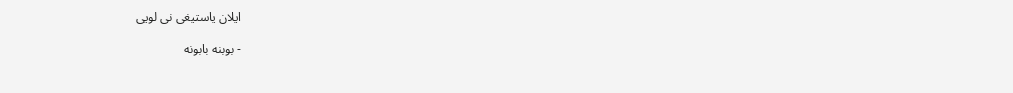ایلان یاستیغی نی لویی

- بوبنه بابونه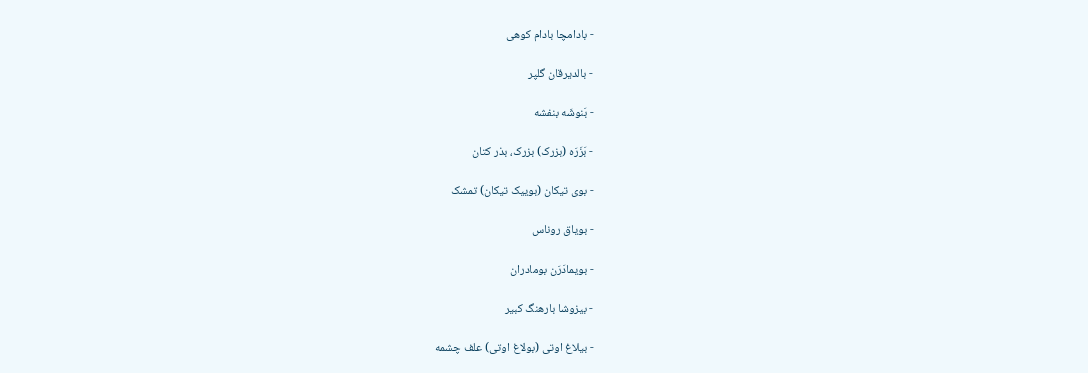- بادامچا بادام کوهی

- بالدیرقان گلپر

- بَنوشَه بنفشه

- بَزَرَه (بزرک) بزرک، بذر کتان

- بوی تیکان (بوییک تیکان) تمشک

- بویاق روناس

- بویمادَرَن بومادران

- بیزوشا بارهنگ کبیر

- بیلاغ اوتی (بولاغ اوتی) علف چشمه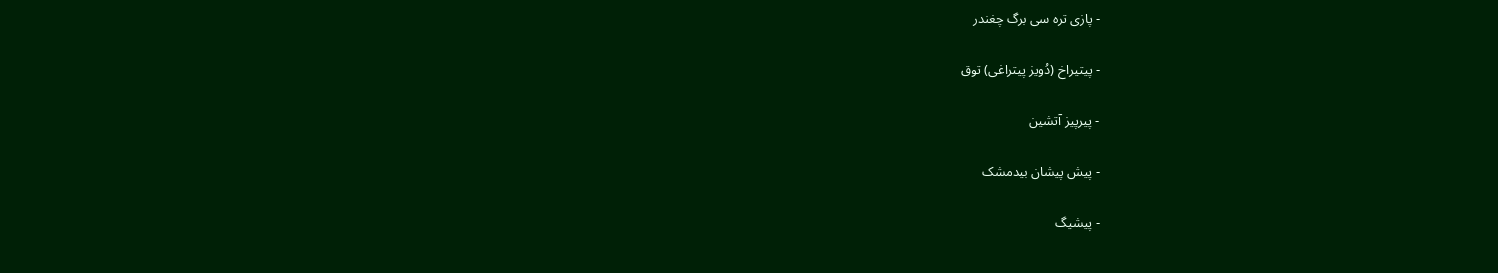- پازی تره سی برگ چغندر

- پیتیراخ (دُویز پیتراغی) توق

- پیرپیز آتشین

- پیش پیشان بیدمشک

- پیشیگ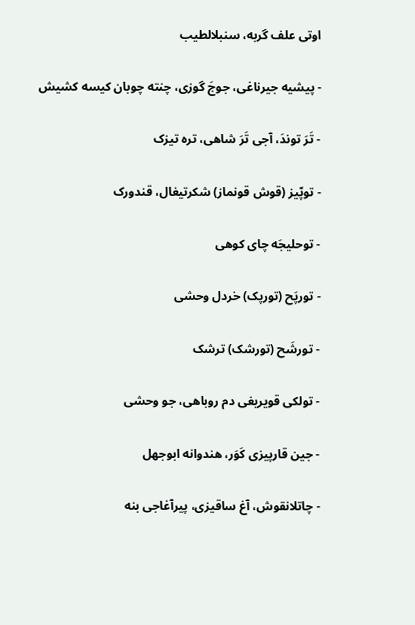اوتی علف گربه، سنبلالطیب

- پیشیه جیرناغی، جوجَ گوزی، چنته چوبان کیسه کشیش

- تَرَ توندَ، آجی تَرَ شاهی، تره تیزک

- توپّیز (قوش قونماز) شکرتیغال، قندورک

- توحلیجَه چای کوهی

- تورپَح (تورپک) خردل وحشی

- تورشَح (تورشک) ترشک

- تولکی قویریغی دم روباهی، جو وحشی

- جین قارپیزی کَوَر، هندوانه ابوجهل

- چاتلانقوش، آغ ساقیزی، پیرآغاجی بنه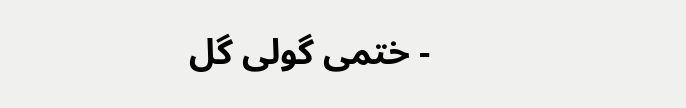- ختمی گولی گل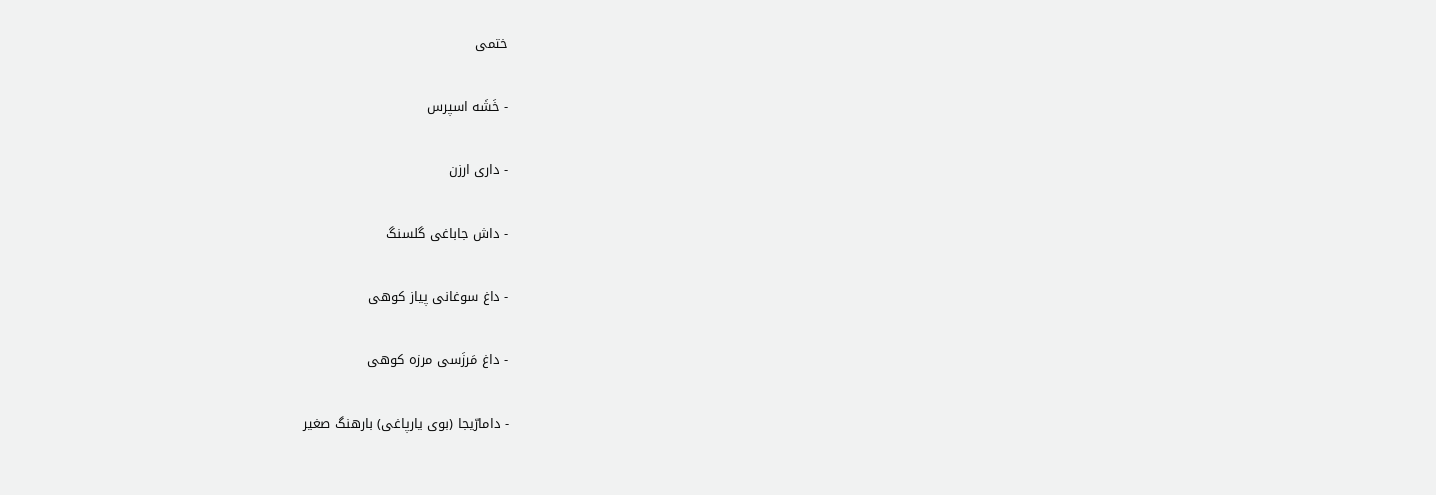ختمی

- خَشَه اسپرس

- داری ارزن

- داش جاباغی گلسنگ

- داغ سوغانی پیاز کوهی

- داغ مَرزَسی مرزه کوهی

- دامارّیجا (بوی یارپاغی) بارهنگ صغیر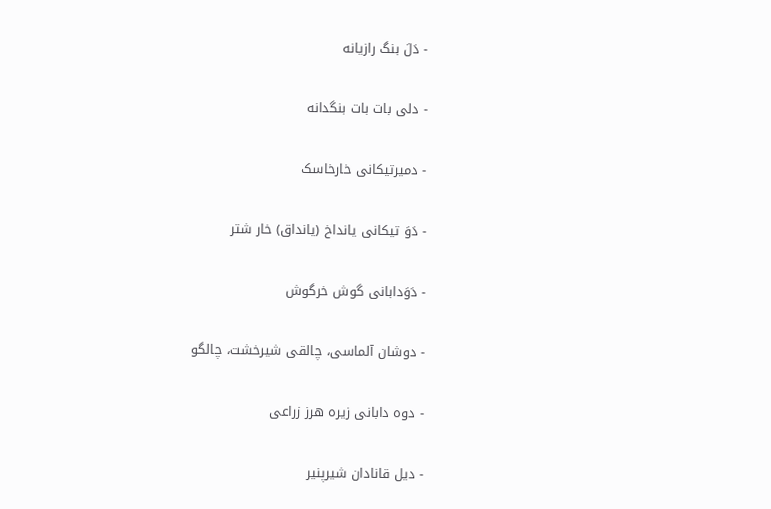- دَلَ بنگ رازیانه

- دلی بات بات بنگدانه

- دمیرتیکانی خارخاسک

- دَوَ تیکانی یانداخ (یانداق) خار شتر

- دَوَدابانی گوش خرگوش

- دوشان آلماسی، چالقی شیرخشت، چالگو

- دوه دابانی زیره هرز زراعی

- دیل قانادان شیرپنیر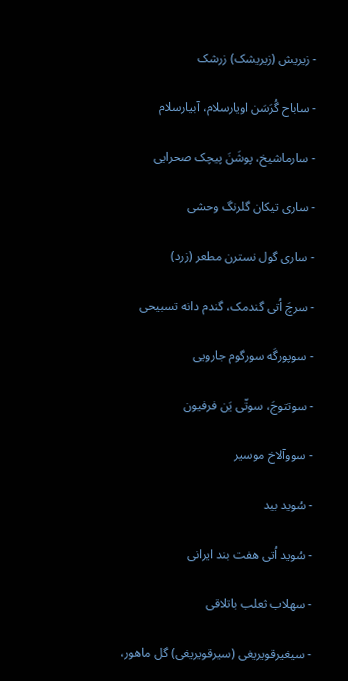- زیریش (زیریشک) زرشک

- ساباح گُرَسَن اویارسلام، آبیارسلام

- سارماشیخ، پوشَنَ پیچک صحرایی

- ساری تیکان گلرنگ وحشی

- ساری گول نسترن مطعر (زرد)

- سرچَ اُتی گندمک، گندم دانه تسبیحی

- سوپورگَه سورگوم جارویی

- سوتتوجَ، سوتّی یَن فرفیون

- سووآلاخ موسیر

- سُوید بید

- سُوید اُتی هفت بند ایرانی

- سهلاب ثعلب باتلاقی

- سیغیرقویریغی (سیرقویریغی) گل ماهور،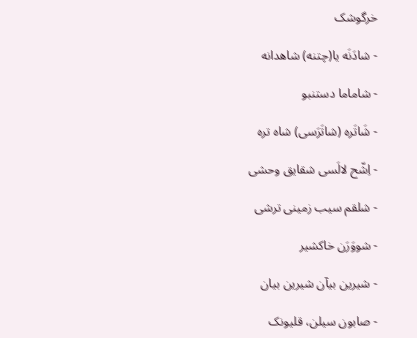خرگوشک

- شادَنَه یا(چتنه) شاهدانه

- شاماما دستنبو

- شَاتَره (شاتَرَسی) شاه تره

- اِشّح لالَسی شقایق وحشی

- شلقم سیب زمینی ترشی

- شووَرَن خاکشیر

- شیرین بیآن شیرین بیان

- صابون سیلن، قلیونک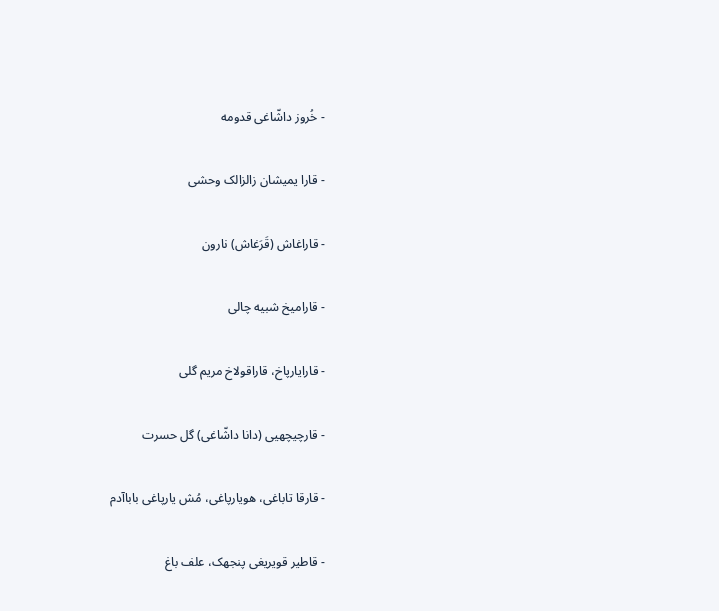- خُروز داشّاغی قدومه

- قارا یمیشان زالزالک وحشی

- قاراغاش (قَرَغاش) نارون

- قارامیخ شبیه چالی

- قارایارپاخ، قاراقولاخ مریم گلی

- قارچیچهیی (دانا داشّاغی) گل حسرت

- قارقا تاباغی، هویارپاغی، مُش یارپاغی باباآدم

- قاطیر قویریغی پنجهک، علف باغ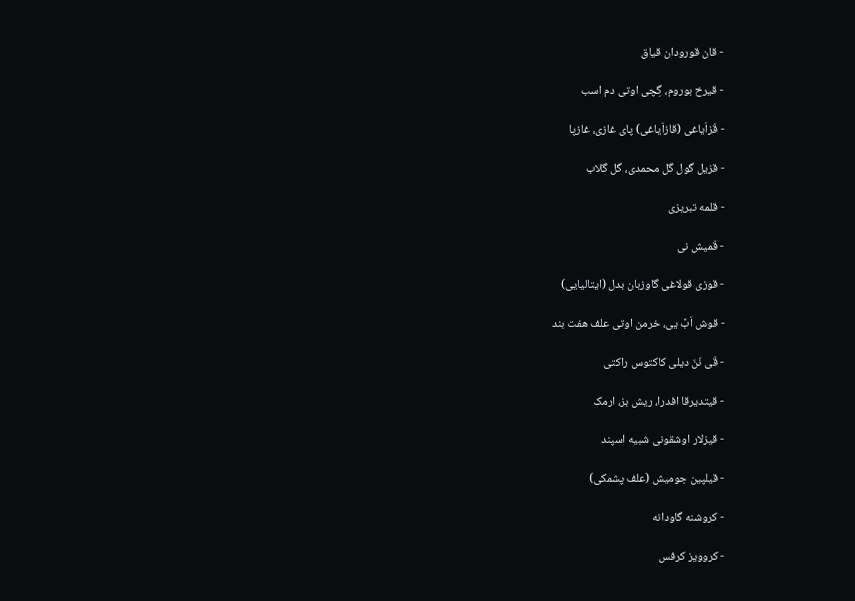- قان قورودان قیاق

- قیرخ بوروم، گِچی اوتی دم اسب

- قَزاَیاغی (قازاَیاغی) پای غازی، غازپا

- قزیل گول گل محمدی، گل گلاب

- قلمه تبریزی

- قَمیش نی

- قوزی قولاغی گاوزبان بدل (ایتالیایی)

- قوش اَبَّ یی، خرمن اوتی علف هفت بند

- قَی نَنَ دیلی کاکتوس راکتی

- قیتدیرقا افدرا، ریش بز، ارمک

- قیزلار اوشقونی شبیه اسپند

- قیلپین جومیش (علف پشمکی)

- کروشنه گاودانه

- کروویز کرفس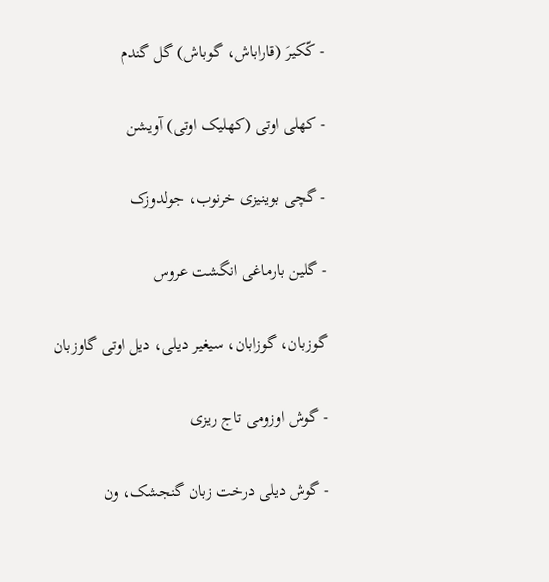- کّکیرَ (قاراباش، گوباش) گل گندم

- کهلی اوتی (کهلیک اوتی) آویشن

- گچی بوینیزی خرنوب، جولدوزک

- گلین بارماغی انگشت عروس

گوزبان، گوزابان، سیغیر دیلی، دیل اوتی گاوزبان

- گوش اوزومی تاج ریزی

- گوش دیلی درخت زبان گنجشک، ون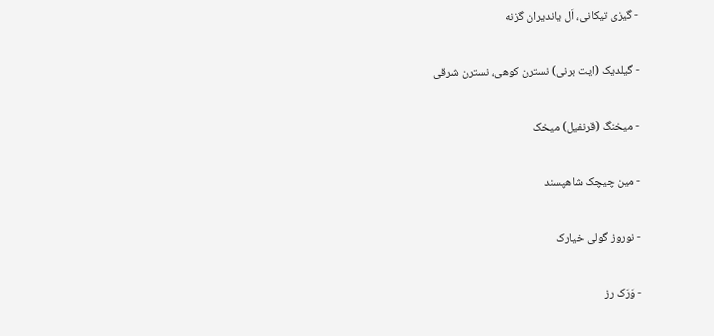- گیزی تیکانی، اَل یاندیران گزنه

- گیلدیک (ایت برنی) نسترن کوهی، نسترن شرقی

- میخنگ (قرنفیل) میخک

- مین چیچک شاهپسند

- نوروز گولی خیارک

- وَرَک رز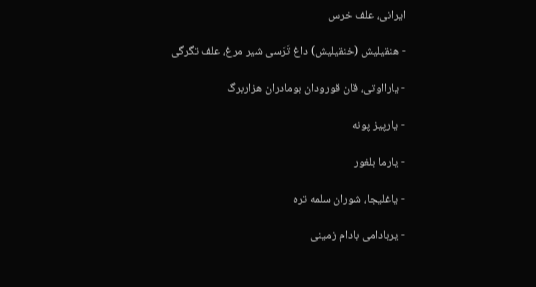ایرانی، علف خرس

- هنقیلیش (خنقیلیش) داغ تَرَسی شیر مرغ، علف تگرگی

- یارااوتی، قان قورودان بومادران هزاربرگ

- یارپیز پونه

- یارما بلغور

- یاغلیجا، شوران سلمه تره

- یربادامی بادام زمینی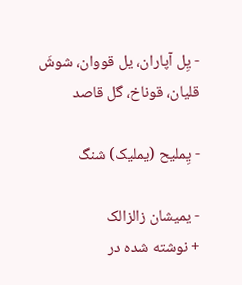- یِل آپاران، یل قووان، شوشَ قلیان، قوناخ، گل قاصد

- یِملیح (یملیک) شنگ

- یمیشان زالزالک
+ نوشته شده در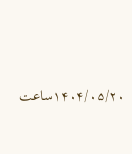۱۴۰۴/۰۵/۲۰ساعت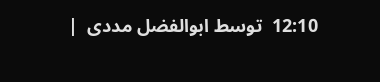12:10  توسط ابوالفضل مددی  |